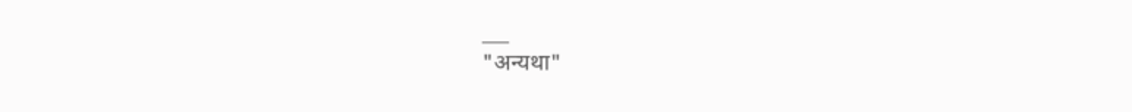___
"अन्यथा"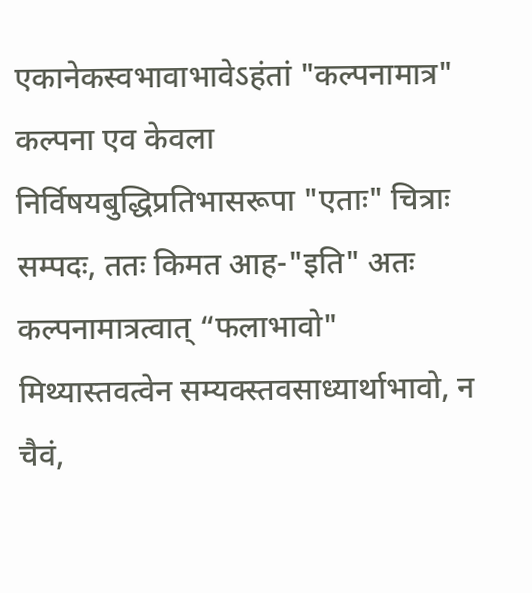एकानेकस्वभावाभावेऽहंतां "कल्पनामात्र" कल्पना एव केवला निर्विषयबुद्धिप्रतिभासरूपा "एताः" चित्राः सम्पदः, ततः किमत आह-"इति" अतः कल्पनामात्रत्वात् “फलाभावो" मिथ्यास्तवत्वेन सम्यक्स्तवसाध्यार्थाभावो, न चैवं,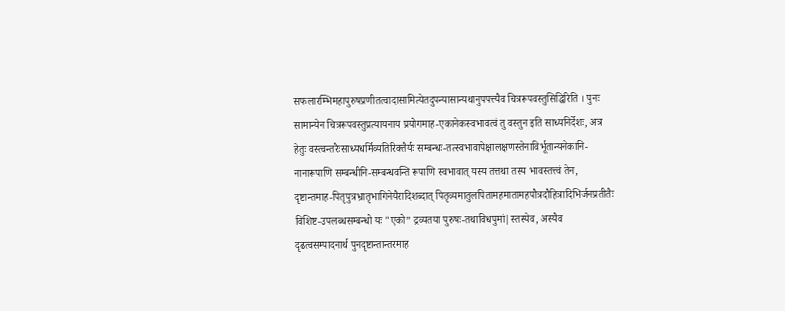सफलारम्भिमहापुरुषप्रणीतत्वादासामित्येतदुपन्यासान्यथानुपपत्त्यैव चित्ररूपवस्तुसिद्धिरिति । पुनः सामान्येन चित्ररूपवस्तुप्रत्यायनाय प्रयोगमाह-एकानेकस्वभावत्वं तु वस्तुन इति साध्यनिर्देशः, अत्र हेतुः वस्त्वन्तरैःसाध्यधर्मिव्यतिरिक्तैर्यः सम्बन्धः-तत्स्वभावापेक्षालक्षणस्तेनाविर्भूतान्यनेकानि-नानारूपाणि सम्बन्धीनि-सम्बन्धवन्ति रूपाणि स्वभावात् यस्य तत्तथा तस्य भावस्तत्त्वं तेन, दृष्टान्तमाह-पितृपुत्रभ्रातृभागिनेयैरादिशब्दात् पितृव्यमातुलपितामहमातामहपौत्रदौहित्रादिभिर्जनप्रतीतैः विशिष्ट-उपलब्धसम्बन्धो यः "एको” द्रव्यतया पुरुषः-तथाविधपुमां|स्तस्येव, अस्यैव दृढत्वसम्पादनार्थ पुनदृष्टान्तान्तरमाह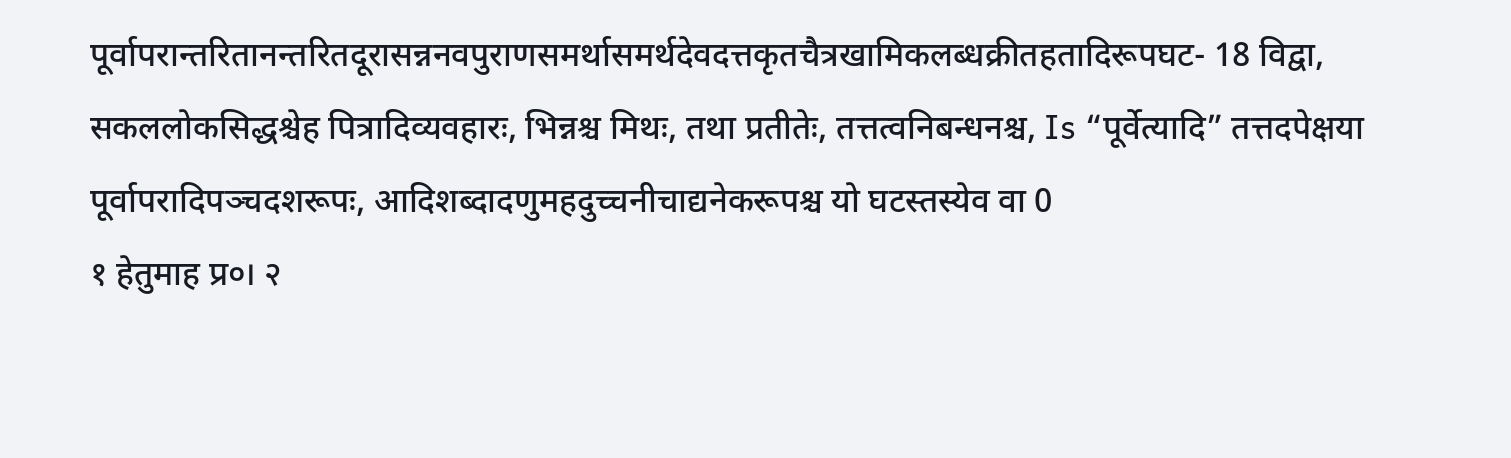पूर्वापरान्तरितानन्तरितदूरासन्ननवपुराणसमर्थासमर्थदेवदत्तकृतचैत्रखामिकलब्धक्रीतहतादिरूपघट- 18 विद्वा, सकललोकसिद्धश्चेह पित्रादिव्यवहारः, भिन्नश्च मिथः, तथा प्रतीतेः, तत्तत्वनिबन्धनश्च, Is “पूर्वेत्यादि” तत्तदपेक्षया पूर्वापरादिपञ्चदशरूपः, आदिशब्दादणुमहदुच्चनीचाद्यनेकरूपश्च यो घटस्तस्येव वा 0
१ हेतुमाह प्र०। २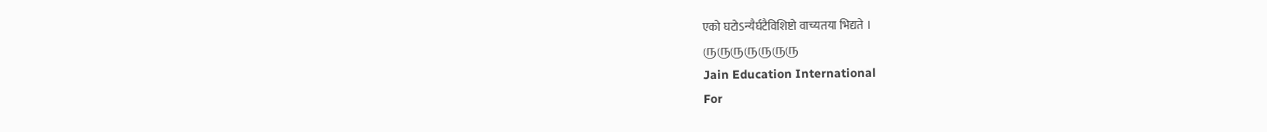एको घटोऽन्यैर्घटैविशिष्टो वाच्यतया भिद्यते ।
ருருருருருருரு
Jain Education International
For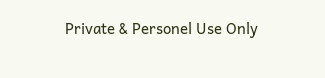Private & Personel Use Only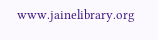www.jainelibrary.org